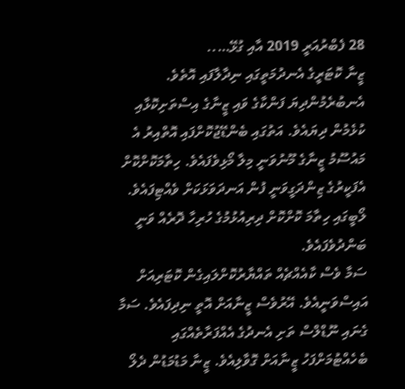28 ފެބްރުއަރީ 2019 އާއި ގުޅޭ…..
ޒީނާ ކޮޓަރީގެ އެނދުމަތީގައި ނިދާލާފައި އޮތެވެ. އެނބުރެމުންދިޔަ ފަންކާގެ ވައި ޒީނާގެ އިސްތަށިކޮޅާއި ކުޅެމުން ދިޔައެވެ. އަތުގައި ބެންޑޭޖުކޮށްފައި އޮތްއިރު އެ މައުސޫމު ޒީނާގެ މޫނުވަނީ މިލާ މޯޅިވެފައެވެ. ހިތާމަކޮށްކޮށް އެފަކީރުގެ ޒިންދަގީވަނީ ފުން އަނދަވަޅަކަށް ވެއްޓިފައެވެ. ލޯބީގައި ހިތާމަ ކޮށްކޮށް ދިރިއުޅުމުގެ ހުރިހާ ދޮރެއް ވަނީ ބަންދުވެފައެވެ.
ސަމާ ވެސް ކާއެއްޗެއް ތައްޔާރުކޮށްލައިގެން ކޮޓަރިއަށް އައިސްވަނީއެވެ. އޭރުވެސް ޒީނާއަށް އޮތީ ނިދިފައެވެ. ސަމާ ގެނައި ނޫޑްލްސް ތަށި އެނދުގެ އެއްފަރާތެއްގައި ބެހެއްޓުމަށްފަހު ޒީނާއަށް ގޮވާލިއެވެ. ޒީނާ މަޑުމަޑުން ދެލޯ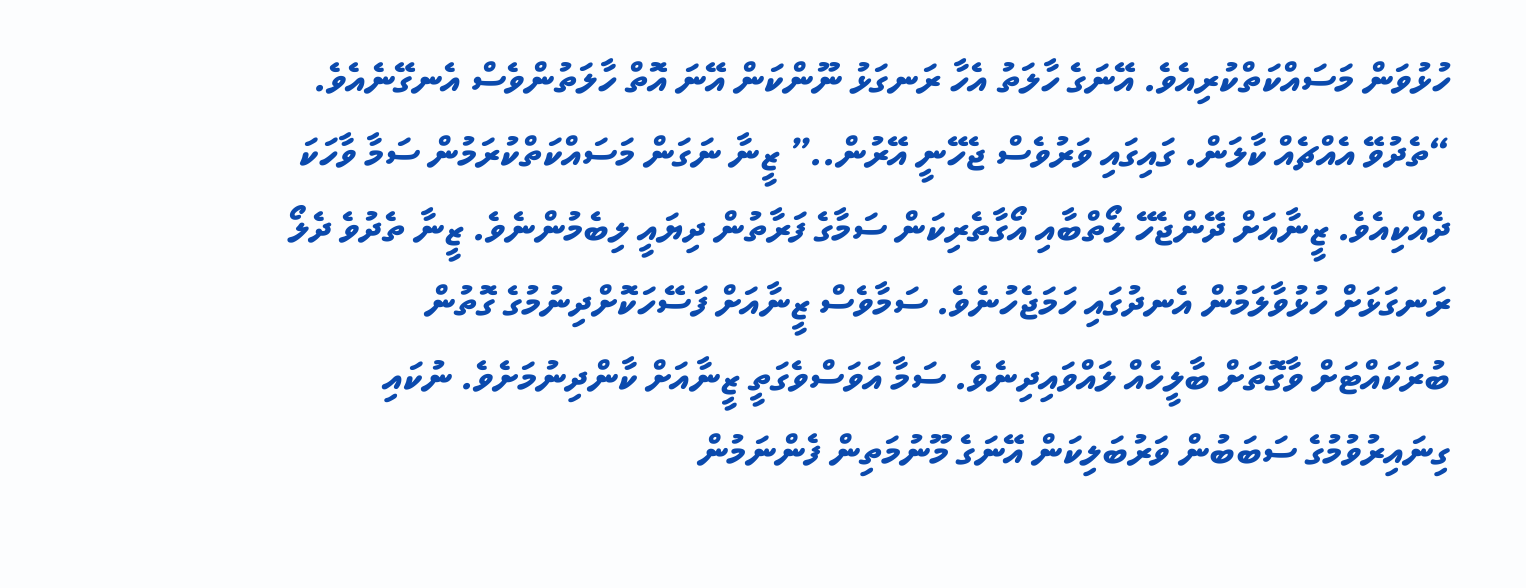ހުޅުވަން މަސައްކަތްކުރިއެވެ. އޭނަގެ ހާލަތު އެހާ ރަނގަޅު ނޫންކަން އޭނަ އޮތް ހާލަތުންވެސް އެނގޭނެއެވެ.
“ތެދުވޭ އެއްޗެއް ކާލަން. ގައިގައި ވަރުވެސް ޖެހޭނީ އޭރުން..” ޒީނާ ނަގަން މަސައްކަތްކުރަމުން ސަމާ ވާހަކަ ދެއްކިއެވެ. ޒީނާއަށް ދޭންޖެހޭ ލޯތްބާއި އޯގާތެރިކަން ސަމާގެ ފަރާތުން ދިޔައީ ލިބެމުންނެވެ. ޒީނާ ތެދުވެ ދެލޯ ރަނގަޅަށް ހުޅުވާލަމުން އެނދުގައި ހަމަޖެހުނެވެ. ސަމާވެސް ޒީނާއަށް ފަސޭހަކޮށްދިނުމުގެ ގޮތުން ބުރަކައްޓަށް ވާގޮތަށް ބާލީހެއް ލައްވައިދިނެވެ. ސަމާ އަވަސްވެގަތީ ޒީނާއަށް ކާންދިނުމަށެވެ. ނުކައި ގިނައިރުވުމުގެ ސަބަބުން ވަރުބަލިކަން އޭނަގެ މޫނުމަތިން ފެންނަމުން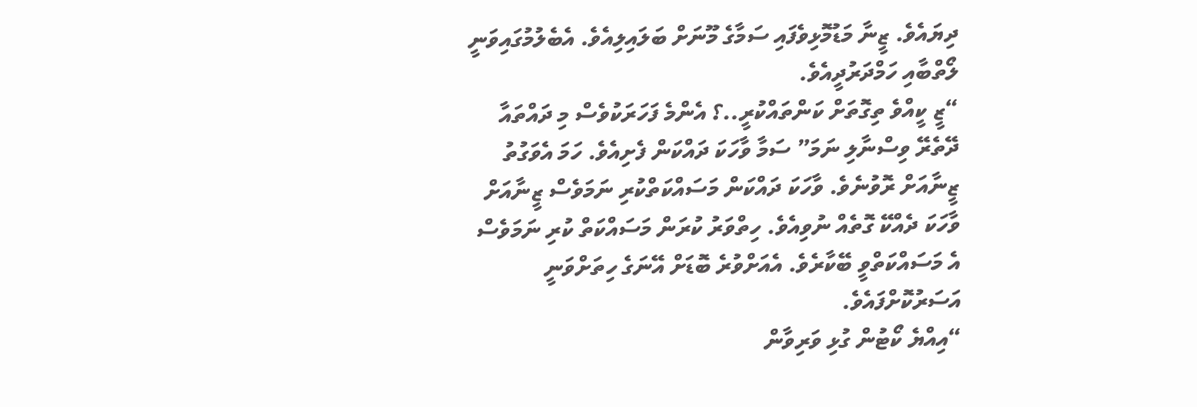ދިޔައެވެ. ޒީނާ މަޑުމޮޅިވެފައި ސަމާގެ މޫނަށް ބަލައިލިއެވެ. އެބެލުމުގައިވަނީ ލޯތްބާއި ހަމްދަރުދީއެވެ.
“ޒީ ކީއްވެ ތިގޮތަށް ކަންތައްކުރީ..؟ އެންމެ ފަހަރަކުވެސް މި ދައްތައާ ދޭތެރޭ ވިސްނާލި ނަމަ” ސަމާ ވާހަކަ ދައްކަން ފެށިއެވެ. ހަމަ އެވަގުތު ޒީނާއަށް ރޮވުނެވެ. ވާހަކަ ދައްކަން މަސައްކަތްކުރި ނަމަވެސް ޒީނާއަށް ވާހަކަ ދެއްކޭ ގޮތެއް ނުވިއެވެ. ހިތްވަރު ކުރަން މަސައްކަތް ކުރި ނަމަވެސް އެ މަސައްކަތްވީ ބޭކާރެވެ. އެއަށްވުރެ ބޮޑަށް އޭނަގެ ހިތަށްވަނީ އަސަރުކޮށްފައެވެ.
“އިއްޔެ ކޯޓުން ގުޅި ވަރިވާން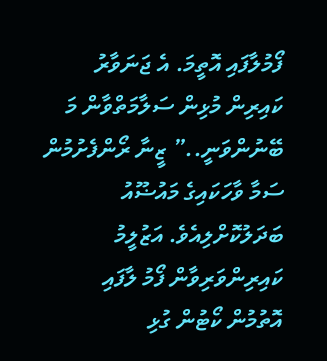ފޯމުލާފައި އޮތީމަ. އެ ޖަނަވާރު ކައިރިން މުޅިން ސަލާމަތްވާން މަ ބޭނުންވަނީ..” ޒީނާ ރޯންފެށުމުން ސަމާ ވާހަކައިގެ މައުޟޫއު ބަދަލުކޮށްލިއެވެ. އަޒުލީމު ކައިރިންވަރިވާން ފޯމު ލާފައި އޮތުމުން ކޯޓުން ގުޅި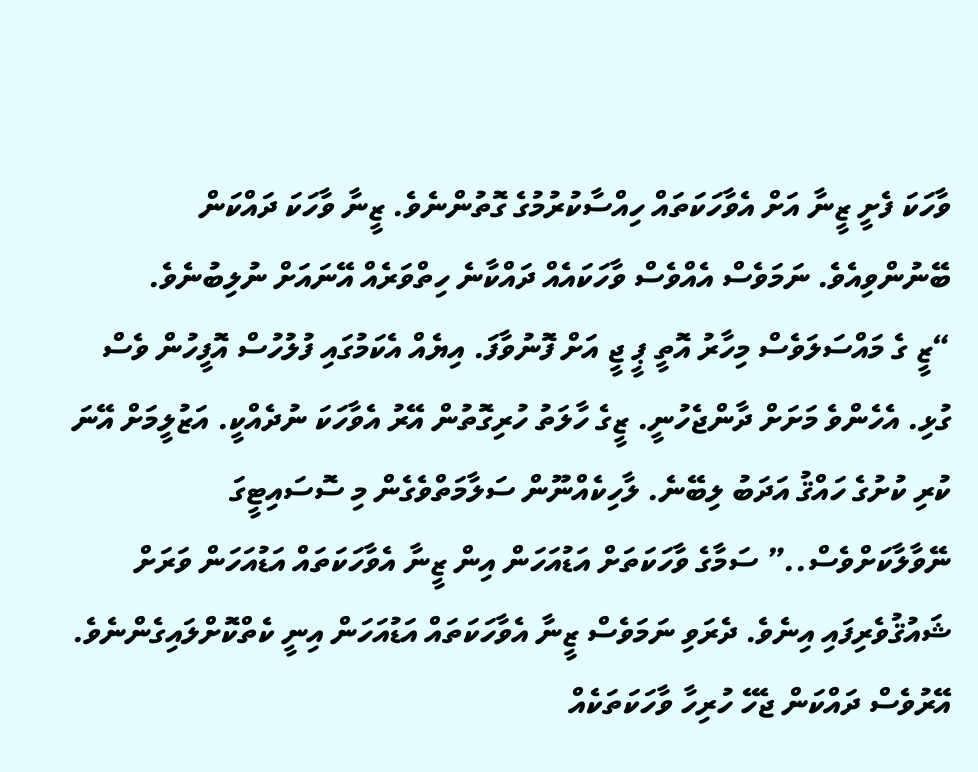ވާހަކަ ފެށީ ޒީނާ އަށް އެވާހަކަތައް ހިއްސާކުރުމުގެ ގޮތުންނެވެ. ޒީނާ ވާހަކަ ދައްކަން ބޭނުންވިއެވެ. ނަމަވެސް އެއްވެސް ވާހަކައެއް ދައްކާނެ ހިތްވަރެއް އޭނައަށް ނުލިބުނެވެ.
“ޒީ ގެ މައްސަލަވެސް މިހާރު އޮތީ ޕީ ޖީ އަށް ފޮނުވާފަ. އިޔެއް އެކަމުގައި ފުލުހުސް އޮފީހުން ވެސް ގުޅި. އެހެންވެ މަށަށް ދާންޖެހުނީ. ޒީގެ ހާލަތު ހުރިގޮތުން އޭރު އެވާހަކަ ނުދެއްކީ. އަޒުލީމަށް އޭނަ ކުރި ކުށުގެ ހައްޤު އަދަބު ލިބޭނެ. ލާހިކެއްނޫން ސަލާމަތްވެގެން މި ސޮސައިޓީގަ ނޭވާލާކަށްވެސް..” ސަމާގެ ވާހަކަތަށް އަޑުއަހަން އިން ޒީނާ އެވާހަކަތައް އަޑުއަހަން ވަރަށް ޝައުޤުވެރިފައި އިނެވެ. ދެރަވި ނަމަވެސް ޒީނާ އެވާހަކަތައް އަޑުއަހަން އިނީ ކެތްކޮށްލައިގެންނެވެ. އޭރުވެސް ދައްކަން ޖެހޭ ހުރިހާ ވާހަކަތަކެއް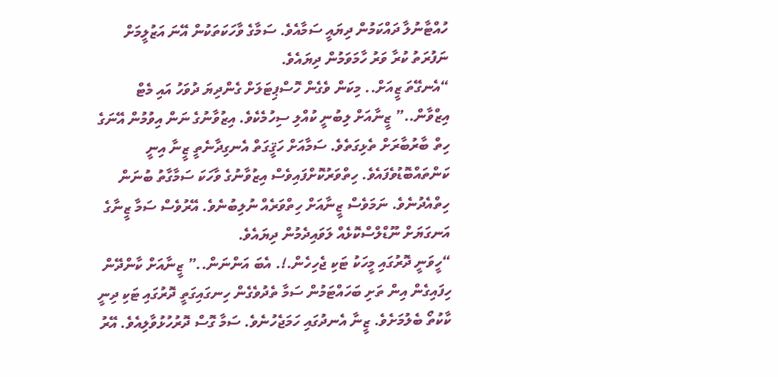ހުއްޓާނުލާ ދައްކަމުން ދިޔައީ ސަމާއެވެ. ސަމާގެ ވާހަކަތަކުން އޭނަ އަޒުލީމަށް ނަފުރަތު ކުރާ ވަރު ހާމަވަމުން ދިޔައެވެ.
“އެނގޭތަ ޒީއަށް.. މިކަން ވެގެން ހޮސްޕިޓަލަށް ގެންދިޔަ ދުވަހު އައި މެޓް އިޒްވާން..” ޒީނާއަށް ލިބުނީ ކުއްލި ސިހުމެކެވެ. އިޒުވާނުގެ ނަން އިވުމުން އޭނަގެ ހިތް ބާރުބާރަށް ތެޅިގަތެވެ. ސަމާއަށް ހަޤީގަތް އެނގިދާނެތީ ޒީނާ އިނީ ކަންތައްބޮޑުވެފައެވެ. ހިތްވަރުކޮށްފައިވެސް އިޒުވާނުގެ ވާހަކަ ސަމާގާތު ބުނަން ހިތްއެދުނެވެ. ނަމަވެސް ޒީނާއަށް ހިތްވަރެއް ނުލިބުނެވެ. އޭރުވެސް ސަމާ ޒީނާގެ އަނގަޔަށް ނޫޑްލްސްކޮޅެއް ލަވައިދެމުން ދިޔައެވެ.
“ހީވަނީ ދޮރުގައި މީހަކު ޓަކި ޖެހިހެން.!. އެބަ އަންނަން..” ޒީނާއަށް ކާންދޭން ހިފައިގެން އިން ތަށި ބަހައްޓަމުން ސަމާ ތެދުވެގެން ހިނގައިގަތީ ދޮރުގައި ޓަކި ދިނީ ކާކުތޯ ބެލުމަށެވެ. ޒީނާ އެނދުގައި ހަމަޖެހުނެވެ. ސަމާ ގޮސް ދޮރުހުޅުވާލިއެވެ. އޭރު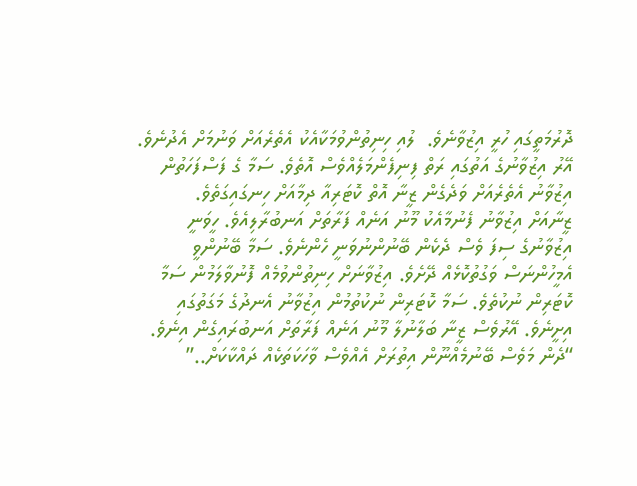ދޮރުމަތީގައި ހުރީ އިޒުވާނެވެ.  ލުއި ހިނިތުންވުމަކާއެކު އެތެރެއަށް ވަނުމަށް އެދުނެވެ. އޭރު އިޒުވާނުގެ އަތުގައި ރަތް ފިނިފެންމަލެއްވެސް އޮތެވެ. ސަމާ ގެ ފަސްފަހަތުން އިޒުވާނު އެތެރެއަށް ވަދެގެން ޒީނާ އޮތް ކޮޓަރިއާ ދިމާއަށް ހިނގައިގަތެވެ.
ޒީނާއަށް އިޒުވާނު ފެނުމާއެކު މޫނު އަނެއް ފަރާތަށް އަނބުރާލިއެވެ. ހީވަނީ އިޒުވާނުގެ ސިފަ ވެސް ދެކެން ބޭނުންނުވަނީ ހެންނެވެ. ސަމާ ބޭނުންވީ އެމީހުންނަސް ވަގުތުކޮޅެއް ދޭށެވެ. އިޒުވާނަށް ހިނިތުންވުމެއް ފޮނުވާލަމުން ސަމާ ކޮޓަރިން ނުކުތެވެ. ސަމާ ކޮޓަރިން ނުކުތުމުން އިޒުވާނު އެނދުގެ މަގަތުގައި އިށީނެވެ. އޭރުވެސް ޒީނާ ބަލާނުލާ މޫނު އަނެއް ފަރާތަށް އަނބުރައިގެން އިނެވެ.
“ދެން މަވެސް ބޭނުމެއްނޫން އިތުރަށް އެއްވެސް ވާހަކަތަކެއް ދައްކާކަށް..”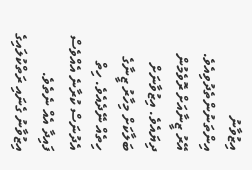އިޒުވާނު އިންތަނުންތެދުވިއެވެ. އޭރު ޒީނާއަށް ރޮވެމުން ދިޔައެވެ. އިޒުވާނަށް ބަލާކަށް މިހާރު ޒީނާގެ ހިތެއް ނޭދެއެވެ. ހިތް އެދުނަސް ކުރާނެ އެއްވެސް ފައިދާ އެއް ނެތެވެ. އިޒުވާނު ގެނައި ރަތްކުލައިގެ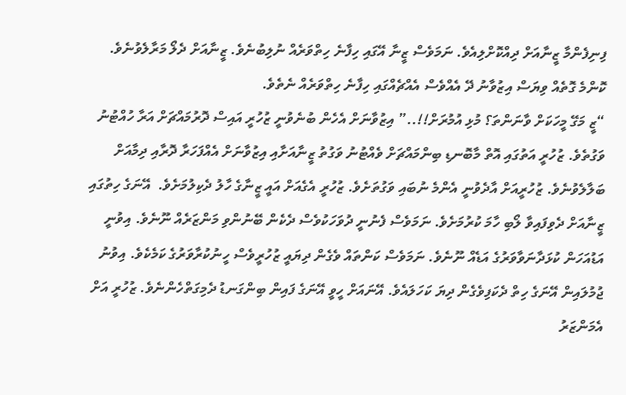ފިނިފެންމާ ޒީނާއަށް ދިއްކޮށްލިއެވެ. ނަމަވެސް ޒީނާ އޭގައި ހިފާނެ ހިތްވަރެއް ނުލިބުނެވެ. ޒީނާއަށް ދެލޯ މަރާލެވުނެވެ. ކޮންމެ ގޮތެއް ވިޔަސް އިޒުވާނު ދޭ އެއްވެސް އެއްޗެއްގައި ހިފާނެ ހިތްވަރެއް ނެތެވެ.
“ޒީ މަގޭ މީހަކަށް ވާނަންތަ؟ މުޅި އުމުރަށް!!..” އިޒުވާނަށް އެހެން ބުނެވުނީ ޒުހުރީ އައިސް ދޮރުމައްޗަށް އަރާ ހުއްޓުނު ވަގުތެވެ. ޒުހުރީ އަތުގައި އޮތް މާބޮނޑި ބިންމައްޗަށް ވެއްޓުނު ވަގުތު ޒީނާއަށާއި އިޒުވާނަށް އެއްފަހަރާ ދޮރާއި ދިމާއަށް ބަލާލެވުނެވެ. ޒުހުރީއަށް އާދެވުނީ އެންމެ ނުބައި ވަގުތަށެވެ. ޒުހުރީ އެގެއަށް އައީ ޒީނާގެ ހާލު ދެކިލުމަށެވެ.  އޭނަގެ ހިތުގައި ޒީނާއަށް ދެވިފައިވާ ލޯބި ހާމަ ކުރުމަށެވެ. ނަމަވެސް ފެނުނީ ދުވަހަކުވެސް ދެކެން ބޭނުންވި މަންޒަރެއް ނޫނެވެ. އިވުނީ އަޑުއަހަން ކުޅަދާނަވާވަރުގެ އަޑެއް ނޫނެވެ. ނަމަވެސް ކަންތައް ވެގެން ދިޔައީ ޒުހުރީވެސް ހީނުކުރާވަރުގެ ކަމެކެވެ. އިވުނު ޖުމުލައިން އޭނަގެ ހިތް ދެކަފިވެގެން ދިޔަ ކަހަލައެވެ. އޭނައަށް ހީވީ އޭނަގެ ފައިން ބިންގަނޑު ދެމިގަތްހެންނެވެ. ޒުހުރީ އަށް އެމަންޒަރު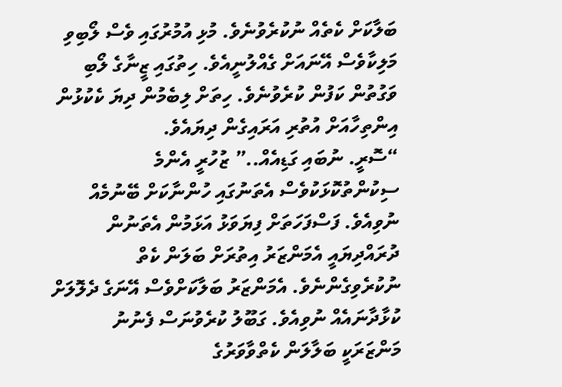ބަލާކަށް ކެތެއް ނުކުރެވުނެވެ. މުޅި އުމުރުގައި ވެސް ލޯބިވި މަލިކާވެސް އޭނައަށް ގެއްލުނީއެވެ. ހިތުގައި ޒީނާގެ ލޯބި ވަގުތުން ކަފުން ކުރެވުނެވެ. ހިތަށް ލިބެމުން ދިޔަ ކެކުޅުން އިންތިހާއަށް އުތުރި އަރައިގެން ދިޔައެވެ.
“ސޮރީ. ނުބައި ގަޑިއެއް..” ޒުހުރީ އެންމެ ސިކުންތުކޮޅަކުވެސް އެތަނުގައި ހުންނާކަށް ބޭނުމެއް ނުވިއެވެ. ފަސްފަހަތަށް ފިޔަވަޅު އަޅަމުން އެތަނުން ދުރައްދިޔައީ އެމަންޒަރު އިތުރަށް ބަލަން ކެތް ނުކުރެވިގެންނެވެ. އެމަންޒަރު ބަލާކަށްވެސް އޭނަގެ ދެލޮލަށް ކުޅާދާނައެއް ނުވިއެވެ. ގަބޫލު ކުރެވުނަސް ފެނުނު މަންޒަރަކީ ބަލާލަން ކެތްވާވަރުގެ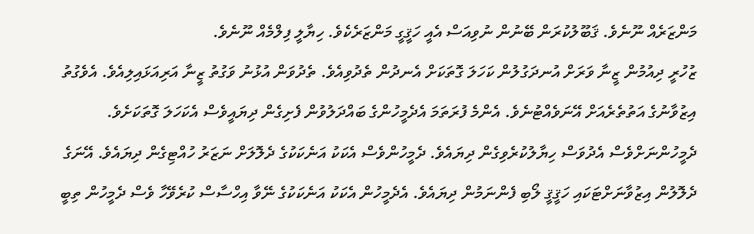މަންޒަރެއް ނޫނެވެ. ޤަބޫލުކުރަން ބޭނުން ނުވިއަސް އެއީ ހަޤީގީ މަންޒަރެކެވެ. ހިޔާލީ ފިލްމެއް ނޫނެވެ.
ޒުހުރީ ދިއުމުން ޒީނާ ވަރަށް އުނދަގުލުން ކަހަލަ ގޮތަކަށް އެނދުން ތެދުވިއެވެ. ތެދުވަން އުޅުނު ވަގުތު ޒީނާ އަރިއަޅައިލިއެވެ. އެވެގުތު އިޒުވާނުގެ އަތުތެރެއަށް އޭނަވެއްޓުނެވެ. އެންމެ ފުރަތަމަ އެދެމީހުންގެ ބައްދަލުވުން ފެށިގެން ދިޔައީވެސް އެކަހަލަ ގޮތަކަށެވެ. ދެމީހުންނަށްވެސް އެދުވަސް ހިޔާލުކުރެވިގެން ދިޔައެވެ. ދެމީހުންވެސް އެކަކު އަނެކަކުގެ ދެލޮލަށް ނަޒަރު ހުއްޓިގެން ދިޔައެވެ. އޭނަގެ ދެލޮލުން އިޒުވާނަށްޓަކައި ހަޤީޤީ ލޯބި ފެންނަމުން ދިޔައެވެ. އެދެމީހުން އެކަކު އަނެކަކުގެ ނޭވާ އިހްސާސް ކުރެވޭހާ ވެސް ދެމީހުން ތިބީ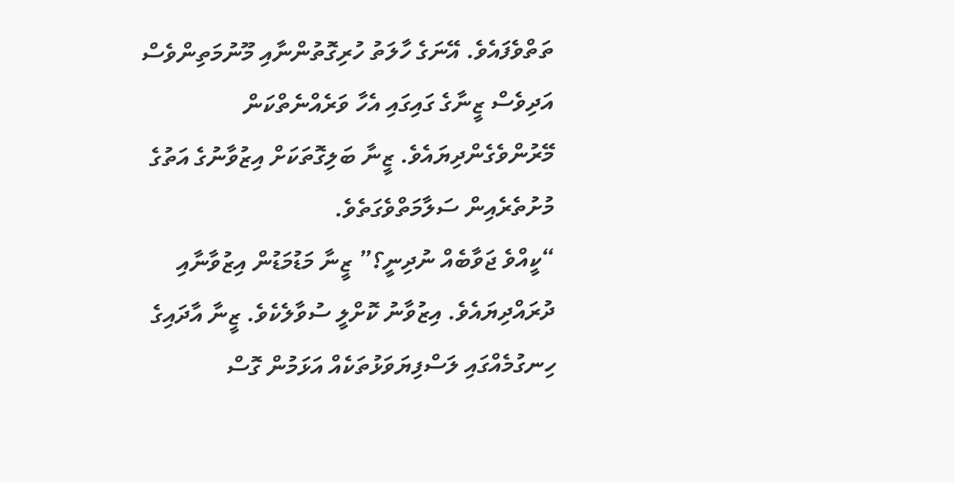ތަތްވެފައެވެ. އޭނަގެ ހާލަތު ހުރިގޮތުންނާއި މޫނުމަތިންވެސް އަދިވެސް ޒީނާގެ ގައިގައި އެހާ ވަރެއްނެތްކަން މޭރުންވެގެންދިޔައެވެ. ޒީނާ ބަލިގޮތަކަށް އިޒުވާނުގެ އަތުގެ މުށުތެރެއިން ސަލާމަތްވެގަތެވެ.
“ކީއްވެ ޖަވާބެއް ނުދިނީ؟” ޒީނާ މަޑުމަޑުން އިޒުވާނާއި ދުރައްދިޔައެވެ. އިޒުވާނު ކޮށްލީ ސުވާލެކެވެ. ޒީނާ އާދައިގެ ހިނގުމެއްގައި ލަސްފިޔަވަޅުތަކެއް އަޅަމުން ގޮސް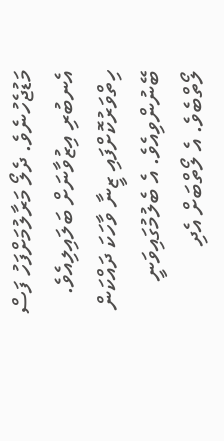މަޑުޖެހުނެވެ. ދެލޯ މަރާލުމަށްފަހު ފަސް އެނބުރި އިޒުވާނަށް ބަލައިލިއެވެ. ހިތްވަރުކޮށްފައި ޒީނާ ވާހަކަ ދައްކަން ބޭނުންވިއެވެ. އެ ބެލުމުގައިވަނީ ލޯތްބެވެ. އެ ލޯތްބަށް އެދި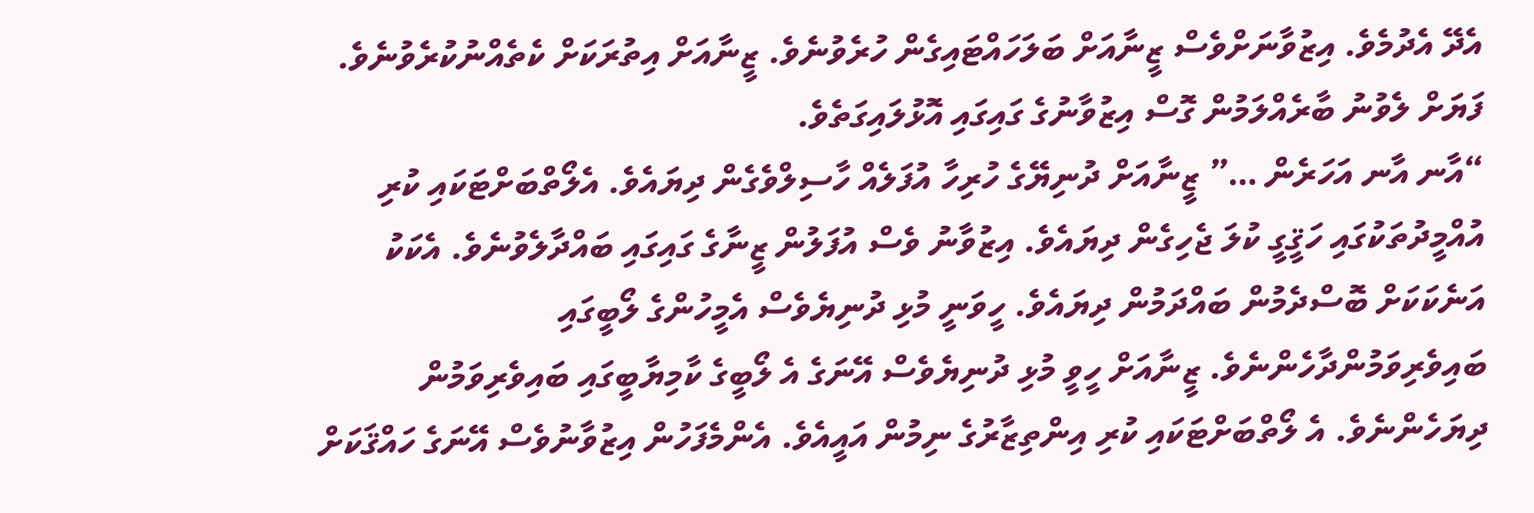އެދޭ އެދުމެވެ. އިޒުވާނަށްވެސް ޒީނާއަށް ބަލަހައްޓައިގެން ހުރެވުނެވެ. ޒީނާއަށް އިތުރަކަށް ކެތެއްނުކުރެވުނެވެ. ފަޔަށް ލެވުނު ބާރެއްލަމުން ގޮސް އިޒުވާނުގެ ގައިގައި އޮޅުލައިގަތެވެ.
“އާނ އާނ އަހަރެން …” ޒީނާއަށް ދުނިޔޭގެ ހުރިހާ އުފަލެއް ހާސިލްވެގެން ދިޔައެވެ. އެލޯތްބަށްޓަކައި ކުރި އުއްމީދުތަކުގައި ހަޤީގީ ކުލަ ޖެހިގެން ދިޔައެވެ. އިޒުވާނު ވެސް އުފަލުން ޒީނާގެ ގައިގައި ބައްދާލެވުނެވެ. އެކަކު އަނެކަކަށް ބޮސްދެމުން ބައްދަމުން ދިޔައެވެ. ހީވަނީ މުޅި ދުނިޔެވެސް އެމީހުންގެ ލޯބީގައި ބައިވެރިވަމުންދާހެންނެވެ. ޒީނާއަށް ހީވީ މުޅި ދުނިޔެވެސް އޭނަގެ އެ ލޯބީގެ ކާމިޔާބީގައި ބައިވެރިވަމުން ދިޔަހެންނެވެ. އެ ލޯތްބަށްޓަކައި ކުރި އިންތިޒާރުގެ ނިމުން އައީއެވެ. އެންމެފަހުން އިޒުވާނުވެސް އޭނަގެ ހައްޤަކަށް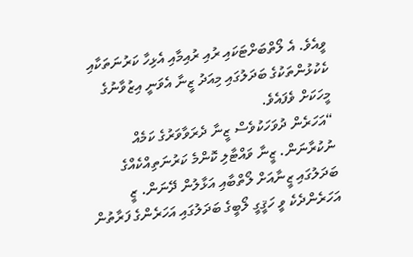ވީއެވެ. އެ ލޯތްބަށްޓަކައި ރުއި ރުއިމާއި އެޅިހާ ކަރުނަތަކާއި ކެކުޅުންތަކުގެ ބަދަލުގައި މިއަދު ޒީނާ އެވަނީ އިޒުވާނުގެ މީހަކަށް ވެފައެވެ.
“އަހަރެން ދުވަހަކުވެސް ޒީނާ ދެރަވާވަރުގެ ކަމެއް ނުކުރާނަން. ޒީނާ ވައްޓާލި ކޮންމެ ކަރުނަތިއްކެއްގެ ބަދަލުގައި ޒީނާއަށް ލޯތްބާއި އަޅާލުން ދޭނަން. ޒީ އަހަރެންދެކެ ވީ ހަޤީގީ ލޯބީގެ ބަދަލުގައި އަހަރެންގެ ފަރާތުން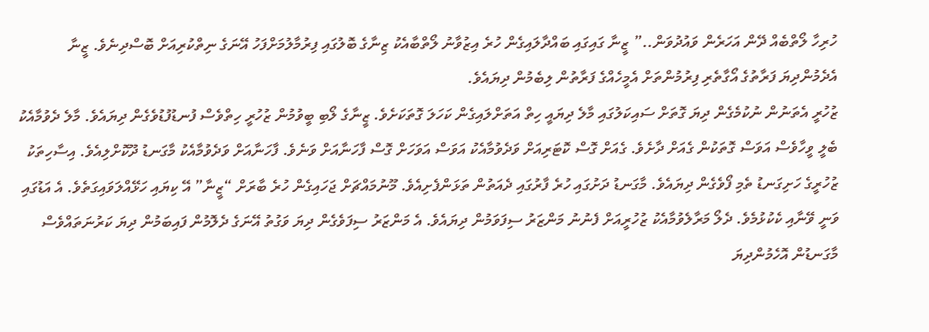ހުރިހާ ލޯތްބެއް ދޭން އަހަރެން ވައުދުވަން..” ޒީނާ ގައިގައި ބައްދާލައިގެން ހުރެ އިޒުވާނު ލޯތްބާއެކު ޒިނާގެ ބޮލުގައި ފިރުމާލުމަށްފަހު އޭނަގެ ނިތްކުރިއަށް ބޮސްދިނެވެ. ޒީނާ އެދެމުންދިޔަ ފަރާތުގެ އޯގާތެރި ފިރުމުންތަށް އެމީހެއްގެ ފަރާތުން ލިބެމުން ދިޔައެވެ.
ޒުހުރީ އެތަނުން ނުކުމެގެން ދިޔަ ގޮތަށް ސައިކަލުގައި މާލެ ދިޔައީ ހިތް އަތަށްލައިގެން ކަހަލަ ގޮތަކަށެވެ. ޒީނާގެ ލޯބި ބީވުމުން ޒުހުރީ ހިތްވެސް ފުނޑުފުޑުވެގެން ދިޔައެވެ. މާލެ ދެވުމާއެކު ބެލީ ވީހާވެސް އަވަސް ގޮތަކުން ގެއަށް ދާށެވެ. ގެއަށް ގޮސް ކޮޓަރިއަށް ވަދެވުމާއެކު އަވަސް އަވަހަށް ގޮސް ފާހަނާއަށް ވަނެވެ. ފާހަނާއަށް ވަދެވުމާއެކު މާގަނޑު ދޫކޮށްލިއެވެ. އިސާހިތަކު ޒުހުރީގެ ހަށިގަނޑު ތެމި ފޯވެގެން ދިޔައެވެ. މާގަނޑު ދަށުގައި ހުރެ ފާރުގައި ދެއަތުން ތަޅަންފެށިއެވެ. މޫނުމައްޗަށް ޖަހައިގެން ހުރެ ބާރަށް “ޒީނާ” އޭ ކިޔައި ހަޅޭއްލަވައިގަތެވެ. އެ އަޑުގައި ވަނީ ވޭނާއި ކެކުޅުމެވެ. ދެލޯ މަރާލެވުމާއެކު ޒުހުރީއަށް ފެނުނު މަންޒަރު ސިފަވަމުން ދިޔައެވެ. އެ މަންޒަރު ސިފަވެގެން ދިޔަ ވަގުތު އޭނަގެ ދެލޮމުން ފައިބަމުން ދިޔަ ކަރުނަތައްވެސް މާގަނޑުން އޮހެމުންދިޔަ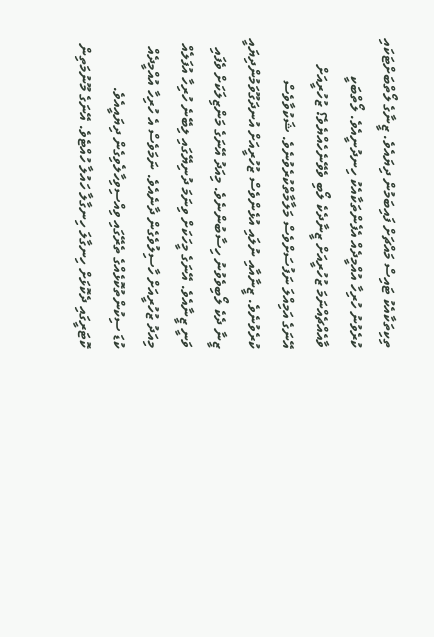ތިކިތަކާއެކު ޓައިސް މައްޗަށް ފައިބަމުން ދިޔައެވެ. ޒީނާގެ ލޯތްބަށްޓަކައި ކުރެވުނު ހުރިހާ އުއްމީދެއް އެފެންތަކާއެކު ހިނދުނީއެވެ. ލޯތްބަކީ ވާއެއްޗެއްނަމަ ޒުހުރީއަށް ޒީނާދެކެ ލޯބި ވެވޭނެހެއްޔެވެ؟ ޒުހުރީއަށް އޭނަގެ އަމިއްލަ ނަފުސަށްވެސް މަލާމާތްކުރެވުނެވެ. ޝަކުވާވެސް ކުރެވުނެވެ. ޒީނާއާއި ނުލައި އުޅެންވެސް ޒުހުރީއަށް އުނދަގޫވަމުންދިޔައީ ޒީނާ ދެކެ ލޯބިވެވުނު ހިސާބުންނެވެ. މިއަދު އޭނަގެ މަންޒިލަކަށް ވެފައި ވަނީ ޒީނާއެވެ. އޭނަގެ މީހަކަށް ވިނަމަ ދުނިޔޭގައި ލިބޭނެ ހުރިހާ އުފަލެއް މިއަދު ޒުހުރީއަށް ހާސިލުވެގެން ދާނެއެވެ. ނަމަވެސް އެ ހުރިހާ އުއްމީދެއް ކުޑަ ސިކުންތުކޮޅެއްގެ ތެރޭގައި ވިއްސިވިހާލެވިގެން ދިޔައީއެވެ.
ކޮޓަރީގައި ދެކޮޅަށް ހިނގާލަ ހިނގާލާ ހައުލާ ހުއްޓެވެ. އޭނަގެ މޫނުމަތިން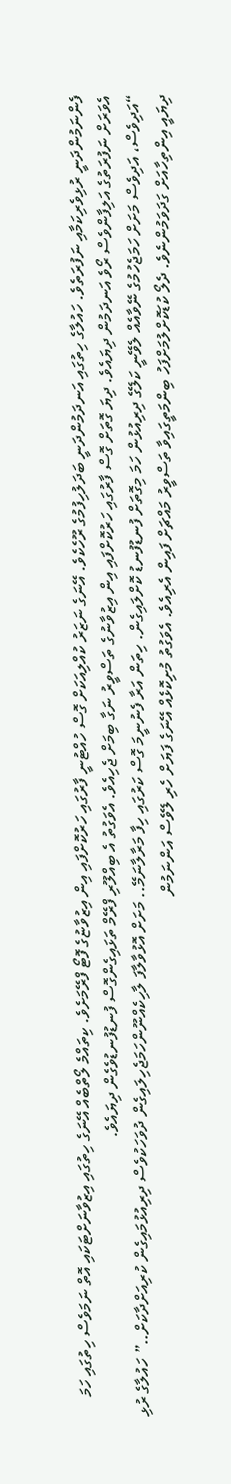ފެންނަމުންދަނީ ރުޅިވެރިކަމާއި ނަފުރަތެވެ. ހައުލާގެ ހިތުގައި އަނދަމުންދަނީ ބަދަލުހިފުމުގެ ރޫހެކެވެ. އޭނަގެ ނަޒަރު ކުއްލިއަކަށް ގޮސް ހުއްޓުނީ ފާރުގައި ހަރުކޮށްފައި އިން އިޒުވާޏުގެ ފޮޓޯ ފްރޭމަށެވެ. ކިތައްމެ ލޯތްބެއް އޭނަގެ ހިތުގައި އިޒުވާނަށްޓަކައި އޮތް ނަމަވެސް ހިތުގައި ހަމަ އެވަރަށް ނަފުރަތުގެ އަލިފާންވެސް ރޯވެ އަނދަމުން ދިޔައެވެ. ދިޔަ ގޮތަށް ގޮސް ފާރުގައި ހަރުކޮށްފައި އިން އިޒުވާނުގެ ތަސްވީރު ނަގާ ބިމަށް ޖެހިއެވެ. އެވަގުތު އެ ބިއްލޫރި ފްރޭމް ތަޅައިގެންގޮސް ފުނޑުފުނޑުވެގެން ދިޔައެވެ.
“އަދިވެސް، އަދިވެސް މަށަށް ހަމަޖެހުމުގެ ނޭވާއެއް ލެވޭނީ ކަލޭގެ ދިރިއުޅުން ހަމަ މިގޮތަށް ފުނޑުފުނޑު ކޮށްލައިގެން. ހިތަން އަރާ ފެނުނީމަ ގޮސް ކަރުގައި ހިފާ މަރާލާނަމޭ.. މަށަށް އޮޅުވާލާފަ ލާހިކެއްނޫންހަމަޖެހިލައިގެން ދުވަހަކުވެސް ދިރިއުޅުމައިގެން ކުރިއަށްދާކަށް..” ހައުލާގެ ރުޅި ދިޔައީ އިންތިހާއަށް ގަދަވަމުންނެވެ. ދެލޯ ކުޑަކޮށްލުމަށްފަހު ބިންމަތީގައިވާ ތަސްވީރު މައްޗަށް ފައިން އެރިއެވެ. އެވަގުތު މުށިކޮޅެއް އޭނަގެ ފަޔަށް ހެރި ލޭވެސް އަންނަމުން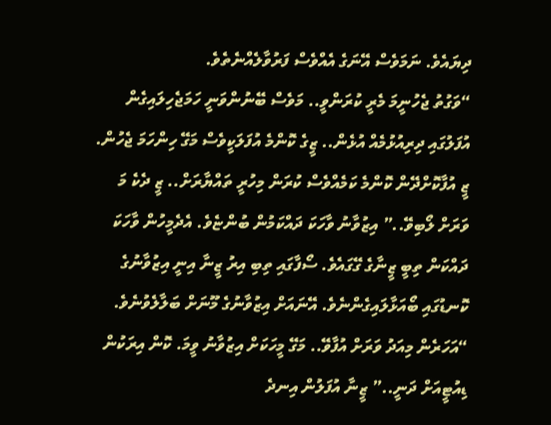ދިޔައެވެ. ނަމަވެސް އޭނަގެ އެއްވެސް ފަރުވާލެއްނެތެވެ.
“ވަގުތު ޖެހުނީމަ މެރީ ކުރަންވީ.. މަވެސް ބޭނުންވަނީ ހަމަޖެހިލައިގެން އުފަލުގައި ދިރިއުޅުމެއް އުޅެން.. ޒީގެ ކޮންމެ އުފަލަކީވެސް މަގޭ ހިންހަމަ ޖެހުން. ޒީ އުފާކޮށްދޭން ކޮންމެ ކަމެއްވެސް ކުރަން މިހުރީ ތައްޔާރަށް.. ޒީ ދެކެ މަ ވަރަށް ލޯބިވޭ..” އިޒުވާނު ވާހަކަ ދައްކަމުން ބުންޏެވެ. އެދެމީހުން ވާހަކަ ދައްކަން ތިބީ ޒީނާގެ ގޭގައެވެ. ސޯފާގައި ތިބި އިރު ޒީނާ އިނީ އިޒުވާނުގެ ކޮނޑުގައި ބޯއަޅާލައިގެންނެވެ. އޭނައަށް އިޒުވާނުގެ މޫނަށް ބަލާލެވުނެވެ.
“އަހަރެން މިއަދު ވަރަށް އުފާވޭ.. މަގޭ މީހަކަށް އިޒުވާނު ވީމަ. ކޮން އިރަކުން ޑިއުޓީއަށް ދަނީ..” ޒީނާ އުފަލުން އިނދެ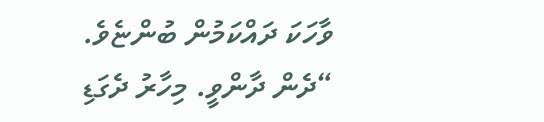ވާހަކަ ދައްކަމުން ބުންޏެވެ.
“ދެން ދާންވީ. މިހާރު ދެގަޑި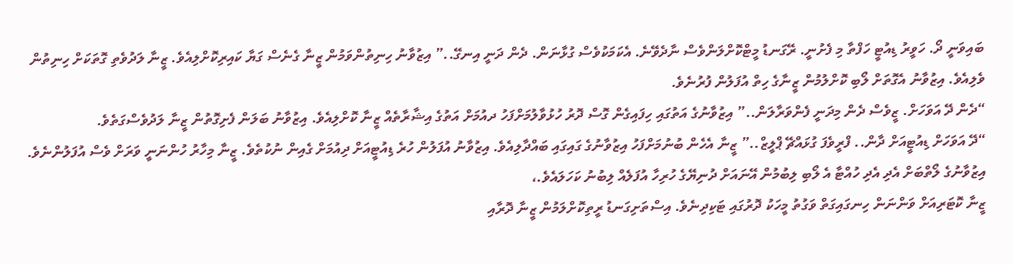ބައިވަނީ ދޯ. ހަވީރު ޑިއުޓީ ހަފްތާ މި ފެށުނީ. ރޭގަނޑު މީޓްކޮށްލަންވެސް ނާދެވޭނެ. އެކަމަކުވެސް ގުޅާނަން. ދެން ދަނީ އިނގޭ..” އިޒުވާނު ހިނިތުންވަމުން ޒީނާ ގެނެސް ގަޔާ ކައިރިކޮށްލިއެވެ. ޒީނާ ލަދުވެތި ގޮތަކަށް ހިނިތުން ވެލިއެވެ. އިޒުވާނު އެގޮތަށް ލޯބި ކޮށްލުމުން ޒީނާގެ ހިތް އުފަލުން ފުރުނެވެ.
“ދެން ދޭ އަވަހަށް. ޒީވެސް ދެން މިދަނީ ފެންވަރާލަން..” އިޒުވާނުގެ އަތުގައި ހިފައިގެން ގޮސް ދޮރު ހުޅުވާލުމަށްފަހު ދއުމަށް އަތުގެ އިޝާރާތެއް ޒީނާ ކޮށްލިއެވެ. އިޒުވާނު ބަލަން ފެށިގޮތުން ޒީނާ ލަދުވެސްގަތެވެ.
“ދޭ އަވަހަށް ޑިއުޓީއަށް ދާން.. ފްރީވެފަ ގުޅައްޗޭ ޕްލީޒް..” ޒީނާ އެހެން ބުނުމަށްފަހު އިޒުވާނުގެ ގައިގައި ބައްދާލިއެވެ. އިޒުވާނު އުފަލުން ހުރެ ޑިއުޓީއަށް ދިއުމަށް ގެއިން ނުކުތެވެ. ޒީނާ މިހާރު ހުންނަނީ ވަރަށް ވެސް އުފަލުންނެވެ. އިޒުވާނުގެ ލޯތްބަށް އެދި އެދި ހުއްޓާ އެ ލޯބި ލިބުމުން އޭނައަށް ދުނިޔޭގެ ހުރިހާ އުފަލެއް ލިބުނު ކަހަލައެވެ.،
ޒީނާ ކޮޓަރިއަށް ވަންނަން ހިނގައިގަތް ވަގުތު މީހަކު ދޮރުގައި ޓަކިދިނެވެ. އިސްތަށިގަނޑު ރީތިކޮށްލަމުން ޒީނާ ދޮރާއި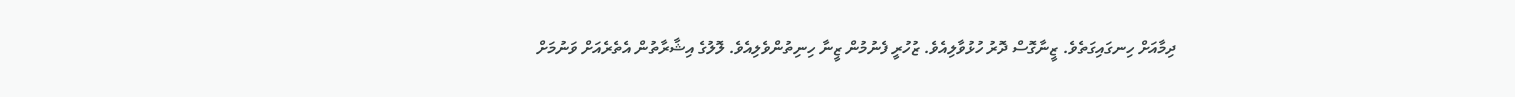ދިމާއަށް ހިނގައިގަތެވެ. ޒީނާގޮސް ދޮރު ހުޅުވާލިއެވެ. ޒުހުރީ ފެނުމުން ޒީނާ ހިނިތުންވެލިއެވެ. ލޮލުގެ އިޝާރާތުން އެތެރެއަށް ވަނުމަށް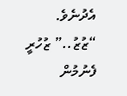އެދުނެވެ.
“ޒުޒު..” ޒުހުރީ ފެނުމުން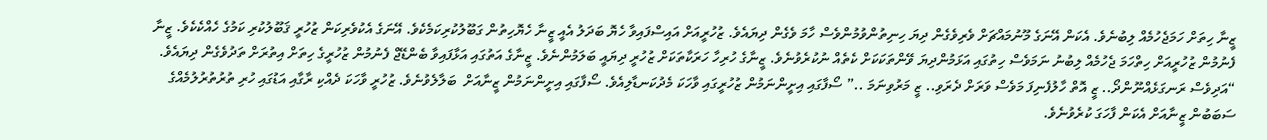ޒީނާ ހިތަށް ހަމަޖެހުމެއް ލިބުނެވެ. އެކަން އޭނަގެ މޫނުމައްޗަށް ވެރިވެގެން ދިޔަ ހިނިތުންވުމުންވެސް ހާމަ ވެގެން ދިޔައެވެ. ޒުހުރީއަށް އައިސްފައިވާ ހެޔޮ ބަދަލު އެއީ ޒީނާ ހެޔޮހިތުން ގަބޫލުކުރިކަމެކެވެ. އޭނަގެ އެކުވެރިކަން ޒުހުރީ ޤަބޫލުކުރި ކަމުގެ ހެއްކެކެވެ. ޒީނާ ފެނުމުން ޒުހުރީއަށް ހިތްހަމަ ޖެހުމެއް ލިބުނު ނަމަވެސް ހިތުގައި އަޅަމުންދިޔަ ވޭންތަކަކަށް ކެތެއް ނުކުރެވުނެވެ. ޒީނާގެ ހުރިހާ ހަރަކާތަކަށް ޒުހުރީ ދިޔައީ ބަލަމުންނެވެ. ޒީނާގެ އަތުގައި އަޅާފައިވާ ބެންޑޭޖް ފެނުމުން ޒުހުރީގެ ހިތަށް އިތުރަށް ތަދުވެގެން ދިޔައެވެ.
“އަދިވެސް ރަނގަޅެއްނޫންދޯ.. ޒީ އޮތް ހާލުފެނިފަ މަވެސް ވަރަށް ދެރަވި.. ޒީ މަރުވިނަމަ ..” ސޯފާގައި އިށީންނަމުން ޒުހުރީގައި ވާހަކަ މެދުކަނޑާލިއެވެ. ސޯފާގައި އިށީންނަމުން ޒީނާއަށް  ބަލާލެވުނެވެ. ޒުހުރީ ވާހަކަ ދެއްކި ރާގާއި އަޑުގައި ހުރި ތުރުތުރުލުމެއްގެ ސަބަބުން ޒީނާއަށް އެކަން ފާހަގަ ކުރެވުނެވެ.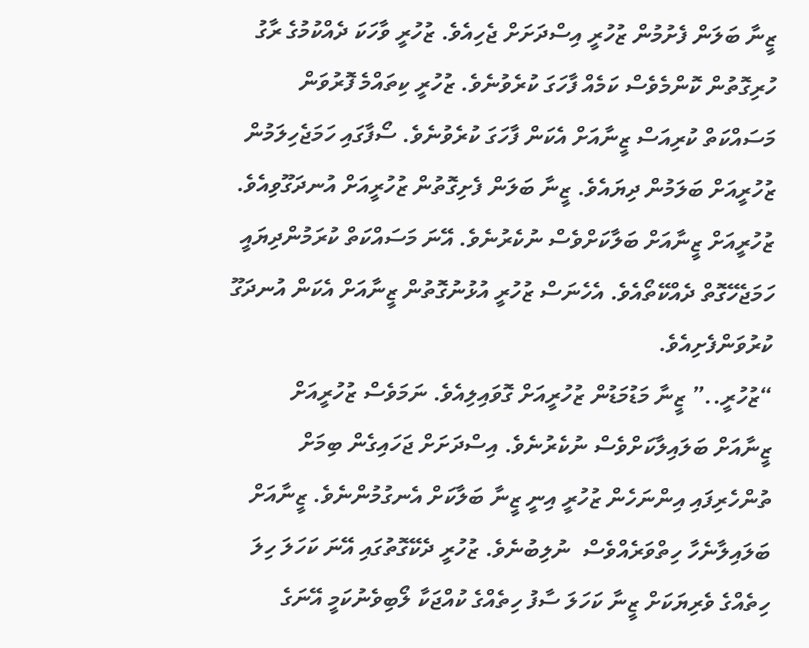ޒީނާ ބަލަން ފެށުމުން ޒުހުރީ އިސްދަށަށް ޖެހިއެވެ. ޒުހުރީ ވާހަކަ ދެއްކުމުގެ ރާގު ހުރިގޮތުން ކޮންމެވެސް ކަމެއް ފާހަގަ ކުރެވުނެވެ. ޒުހުރީ ކިތައްމެ ފޮރުވަން މަސައްކަތް ކުރިއަސް ޒީނާއަށް އެކަން ފާހަގަ ކުރެވުނެވެ. ސޯފާގައި ހަމަޖެހިލަމުން ޒުހުރީއަށް ބަލަމުން ދިޔައެވެ. ޒީނާ ބަލަން ފެށިގޮތުން ޒުހުރީއަށް އުނދަގޫވިއެވެ. ޒުހުރީއަށް ޒީނާއަށް ބަލާކަށްވެސް ނުކެރުނެވެ. އޭނަ މަސައްކަތް ކުރަމުންދިޔައީ ހަމަޖެހޭގޮތް ދެއްކޭތޯއެވެ. އެހެނަސް ޒުހުރީ އުޅުނުގޮތުން ޒީނާއަށް އެކަން އުނދަގޫ ކުރުވަންފެށިއެވެ.
“ޒުހުރީ..” ޒީނާ މަޑުމަޑުން ޒުހުރީއަށް ގޮވައިލިއެވެ. ނަމަވެސް ޒުހުރީއަށް ޒީނާއަށް ބަލައިލާކަށްވެސް ނުކެރުނެވެ. އިސްދަށަށް ޖަހައިގެން ބިމަށް ތުންހެރިފައި އިންނަހެން ޒުހުރީ އިނީ ޒީނާ ބަލާކަށް އެނގުމުންނެވެ. ޒީނާއަށް ބަލައިލާނެހާ ހިތްވަރެއްވެސް  ނުލިބުނެވެ. ޒުހުރީ ދެކޭގޮތުގައި އޭނަ ކަހަލަ ހިލަ ހިތެއްގެ ވެރިޔަކަށް ޒީނާ ކަހަލަ ސާފު ހިތެއްގެ ކުއްޖަކާ ލޯބިވެނުކަމީ އޭނަގެ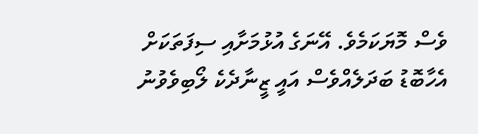ވެސް މޮޔަކަމެވެ. އޭނަގެ އުޅުމަށާއި ސިފަތަކަށް އެހާބޮޑު ބަދަލެއްވެސް އައީ ޒީނާދެކެ ލޯބިވެވުނު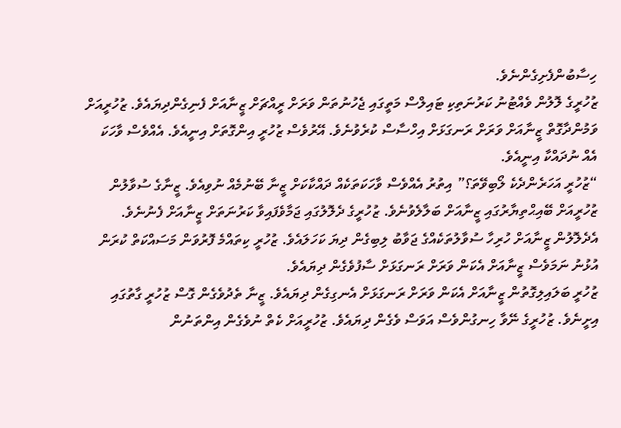ހިސާބުންފެށިގެންނެވެ.
ޒުހުރީގެ ލޮލުން ވެއްޓުނު ކަރުނަތިކި ޓައިލްސް މަތީގައި ޖެހުނުތަން ވަރަށް ރީއްޗަށް ޒީނާއަށް ފެނިގެންދިޔައެވެ. ޒުހުރީއަށް ވަމުންދާގޮތް ޒީނާއަށް ވަރަށް ރަނގަޅަށް އިހްސާސް ކުރެވުނެވެ. އޭރުވެސް ޒުހުރީ އިންގޮތަށް އިނީއެވެ. އެއްވެސް ވާހަކަ އެއް ނުދައްކާ އިނީއެވެ.
“ޒުހުރީ އަހަރެންދެކެ ލޯބިވޭތަ؟” އިތުރު އެއްވެސް ވާހަކަތަކެއް ދައްކާކަށް ޒީނާ ބޭނުމެއް ނުވިއެވެ. ޒީނާގެ ސުވާލުން ޒުހުރީއަށް ބޭއިޙްތިޔާރުގައި ޒީނާއަށް ބަލާލެވުނެވެ. ޒުހުރީގެ ދެލޮލުގައި ޖަމާވެފައިވާ ކަރުނަތަށް ޒީނާއަށް ފެނުނެވެ. އެދެލޮލުން ޒީނާއަށް ހުރިހާ ސުވާލުތަކެއްގެ ޖަވާބު ލިބިގެން ދިޔަ ކަހަލައެވެ. ޒުހުރީ ކިތައްމެ ފޮރުވަން މަސައްކަތް ކުރަން އުޅުނު ނަމަވެސް ޒީނާއަށް އެކަން ވަރަށް ރަނގަޅަށް ސާފުވެގެން ދިޔައެވެ.
ޒުހުރީ ބަލައިލިގޮތުން ޒީނާއަށް އެކަން ވަރަށް ރަނގަޅަށް އެނގިގެން ދިޔައެވެ. ޒީނާ ތެދުވެގެން ގޮސް ޒުހުރީ ގާތުގައި އިށީނެވެ. ޒުހުރީގެ ނޭވާ ހިނގުންވެސް އަވަސް ވެގެން ދިޔައެވެ. ޒުހުރީއަށް ކެތް ނުވެގެން އިންތަނުން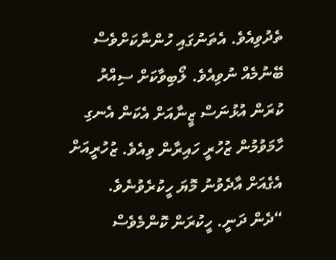ތެދުވިއެވެ. އެތަނުގައި ހުންނާކަށްވެސް ބޭނުމެއް ނުވިއެވެ. ލޯބިވާކަށް ސިއްރު ކުރަން އުޅުނަސް ޒީނާއަށް އެކަން އެނގި ހާމަވުމުން ޒުހުރީ ހައިރާން ވިއެވެ. ޒުހުރީއަށް އެގެއަށް އާދެވުނު މޮޔަ ހީކުރެވުނެވެ.
“ދެން ދަނީ. ހީކުރަން ކޮންމެވެސް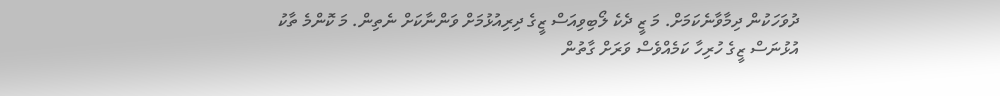ދުވަހަކުން ދިމާވާނެކަމަށް. މަ ޒީ ދެކެ ލޯބިވިއަސް ޒީގެ ދިރިއުޅުމަށް ވަންނާކަށް ނެތިން. މަ ކޮންމެ ތާކު އުޅުނަސް ޒީގެ ހުރިހާ ކަމެއްވެސް ވަރަށް ގާތުން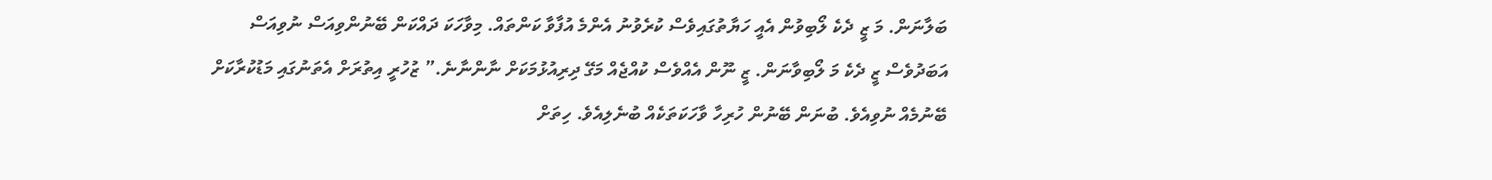ބަލާނަން. މަ ޒީ ދެކެ ލޯބިވުން އެއީ ހަޔާތުގައިވެސް ކުރެވުނު އެންމެ އުފާވާ ކަންތައް. މިވާހަކަ ދައްކަން ބޭނުންވިއަސް ނުވިއަސް އަބަދުވެސް ޒީ ދެކެ މަ ލޯބިވާނަން. ޒީ ނޫން އެއްވެސް ކުއްޖެއް މަގޭ ދިރިއުޅުމަކަށް ނާންނާނެ.” ޒުހުރީ އިތުރަށް އެތަނުގައި މަޑުކުރާކަށް ބޭނުމެއް ނުވިއެވެ. ބުނަން ބޭނުން ހުރިހާ ވާހަކަތަކެއް ބުނެލިއެވެ. ހިތަށް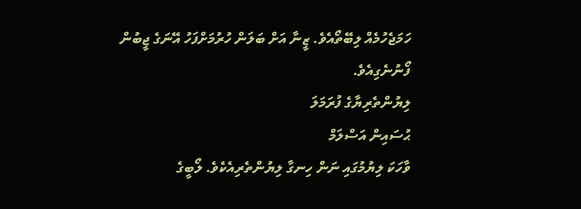ހަމަޖެހުމެއް ލިބޭތޯއެވެ. ޒީނާ އަށް ބަލަން ހުރުމަށްފަހު އޭނަގެ ޖީބުން ފޯނުނެގިއެވެ.
ލިޔުންތެރިޔާގެ ފުރަމަލަ
ޙުސައިން އަސްލަމް
ވާހަކަ ލިޔުމުގައި ނަން ހިނގާ ލިޔުންތެރިއެކެވެ. ލޯބީގެ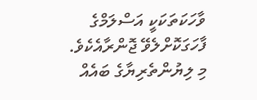ވާހަކަތަކަކީ އަސްލަމްގެ ފާހަގަކޮށްލެވޭ ޖޮންރާއެކެވެ.
މި ލިޔުންތެރިޔާގެ ބައެއް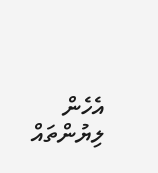އެހެން ލިޔުންތައް